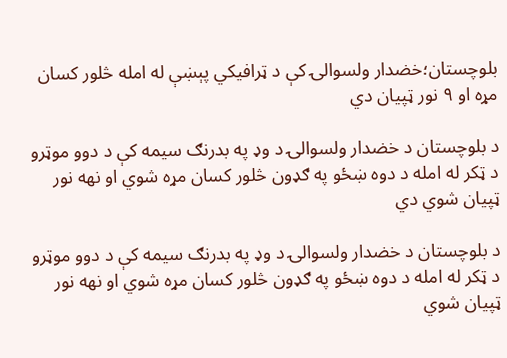بلوچستان؛خضدار ولسوالۍ کې د ټرافيکي پېښې له امله څلور کسان مړه او ۹ نور ټپیان دي

د بلوچستان د خضدار ولسوالۍ د وډ په بدرنګ سیمه کې د دوو موټرو د ټکر له امله د دوه ښځو په ګډون څلور کسان مړه شوي او نهه نور ټپیان شوي دي

د بلوچستان د خضدار ولسوالۍ د وډ په بدرنګ سیمه کې د دوو موټرو د ټکر له امله د دوه ښځو په ګډون څلور کسان مړه شوي او نهه نور ټپیان شوي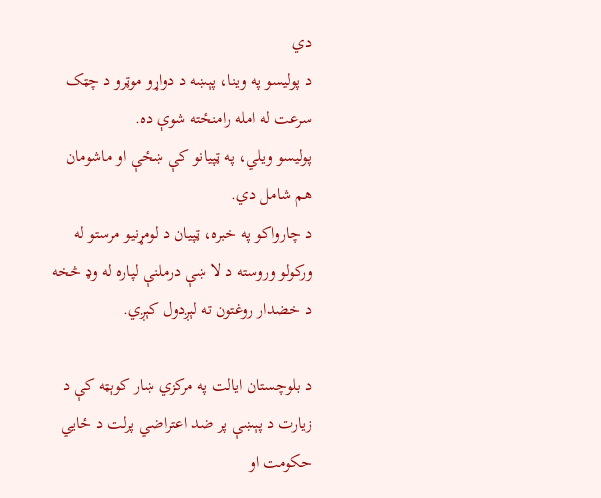دي
د پولیسو په وینا، پېښه د دواړو موټرو د چټک سرعت له امله رامنځته شوې ده.
پولیسو ویلي، په ټپیانو کې ښځې او ماشومان هم شامل دي.
د چارواکو په خبره، ټپیان د لومړنیو مرستو له ورکولو وروسته د لا ښې درملنې لپاره له وډ څخه د خضدار روغتون ته لېږدول کېږي.

د بلوچستان ایالت په مرکزي ښار کوېټه کې د زيارت د پېښې پر ضد اعتراضي پرلت د ځايي حکومت او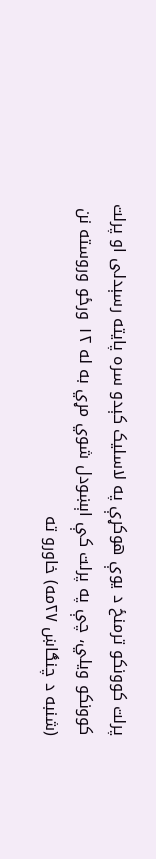پرلت کوونکو ترمنځ د یوې هوکړې په لاسلیک کېدو سره پایته رسېدلی او پرلت کوونکو ويلي، چې په پرلت کې اېښودل شوي مړي به له ۱۲ ورځو وروسته نن (شنبه د چنګاښ ۲۷مه) خاورو ته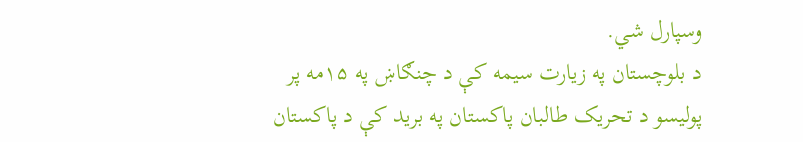وسپارل شي.
د بلوچستان په زيارت سیمه کې د چنګاښ په ۱۵مه پر پوليسو د تحریک طالبان پاکستان په بريد کې د پاکستان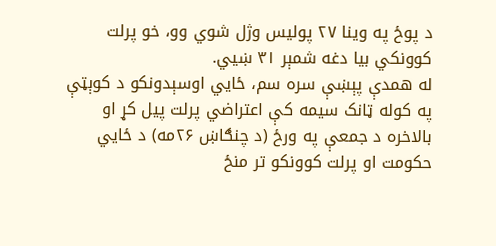د پوځ په وینا ۲۷ پولیس وژل شوي وو، خو پرلت کوونکي بیا دغه شمېر ۳۱ ښيي.
له همدې پېښې سره سم، ځايي اوسېدونکو د کوېټې په کوله ټانک سیمه کې اعتراضي پرلت پیل کړ او بالاخره د جمعې په ورځ (د چنګاښ ۲۶مه) د ځايي حکومت او پرلت کوونکو تر منځ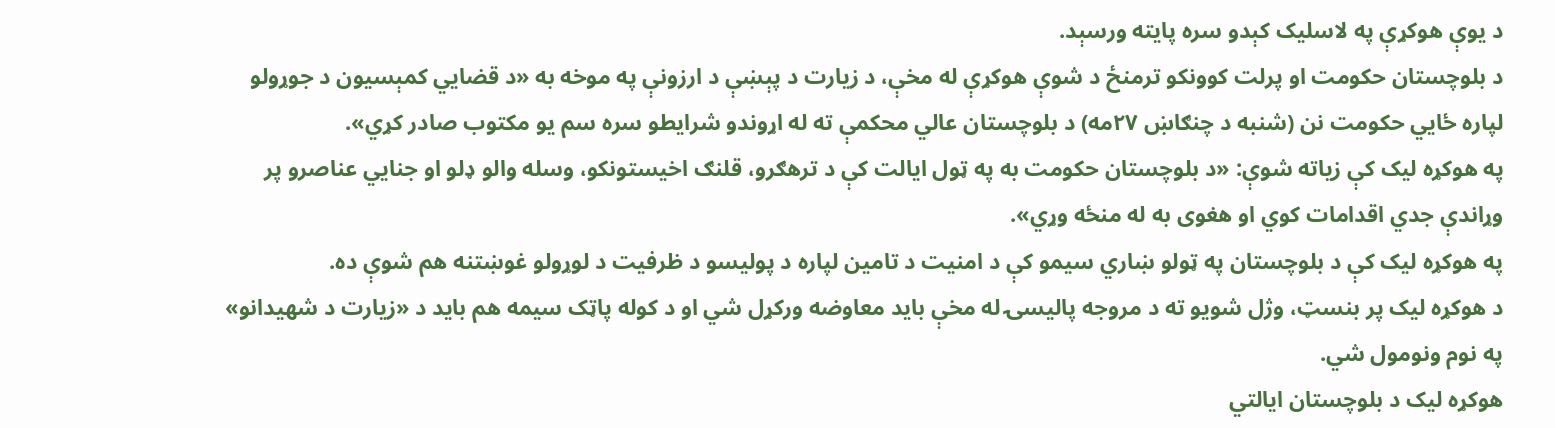د یوې هوکړې په لاسلیک کېدو سره پایته ورسېد.
د بلوچستان حکومت او پرلت کوونکو ترمنځ د شوې هوکړې له مخې، د زيارت د پېښې د ارزونې په موخه به «د قضايي کمېسیون د جوړولو لپاره ځايي حکومت نن (شنبه د چنګاښ ۲۷مه) د بلوچستان عالي محکمې ته له اړوندو شرایطو سره سم یو مکتوب صادر کړي».
په هوکړه ليک کې زياته شوې: «د بلوچستان حکومت به په ټول ایالت کې د ترهګرو، قلنګ اخیستونکو، وسله والو ډلو او جنايي عناصرو پر وړاندې جدي اقدامات کوي او هغوی به له منځه وړي».
په هوکړه لیک کې د بلوچستان په ټولو ښاري سیمو کې د امنیت د تامین لپاره د پولیسو د ظرفیت د لوړولو غوښتنه هم شوې ده.
د هوکړه ليک پر بنسټ، وژل شويو ته د مروجه پاليسۍ له مخې باید معاوضه ورکړل شي او د کوله پاټک سیمه هم باید د «زيارت د شهيدانو» په نوم ونومول شي.
هوکړه ليک د بلوچستان ایالتي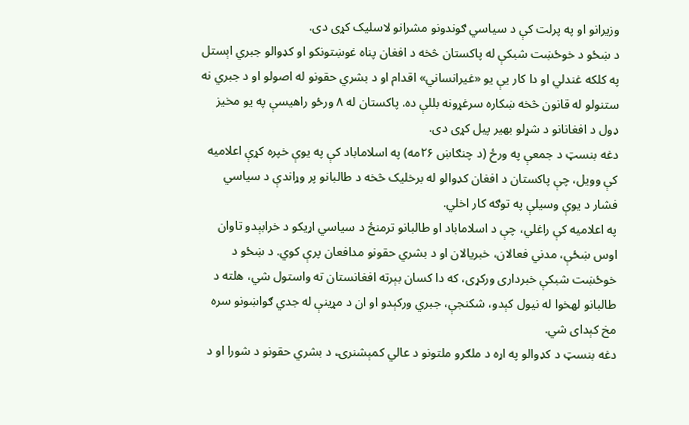وزیرانو او په پرلت کې د سياسي ګوندونو مشرانو لاسليک کړی دی.
د ښځو د خوځښت شبکې له پاکستان څخه د افغان پناه غوښتونکو او کډوالو جبري اېستل په کلکه غندلي او دا کار یې یو «غیرانساني» اقدام او د بشري حقونو له اصولو او د جبري نه ستنولو له قانون څخه ښکاره سرغړونه بللې ده. پاکستان له ۸ ورځو راهیسې په یو مخیز ډول د افغانانو د شړلو بهیر پیل کړی دی.
دغه بنسټ د جمعې په ورځ (د چنګاښ ۲۶مه) په اسلاماباد کې په یوې خپره کړې اعلامیه کې وویل، چې پاکستان د افغان کډوالو له برخلیک څخه د طالبانو پر وړاندې د سیاسي فشار د یوې وسیلې په توګه کار اخلي.
په اعلامیه کې راغلي، چې د اسلاماباد او طالبانو ترمنځ د سیاسي اړیکو د خرابېدو تاوان اوس ښځې، مدني فعالان، خبریالان او د بشري حقونو مدافعان پرې کوي. د ښځو د خوځښت شبکې خبرداری ورکړی، که دا کسان بېرته افغانستان ته واستول شي، هلته د طالبانو لهخوا له نیول کېدو، شکنجې، جبري ورکېدو او ان د مړینې له جدي ګواښونو سره مخ کېدای شي.
دغه بنسټ د کډوالو په اړه د ملګرو ملتونو د عالي کمېشنرۍ، د بشري حقونو د شورا او د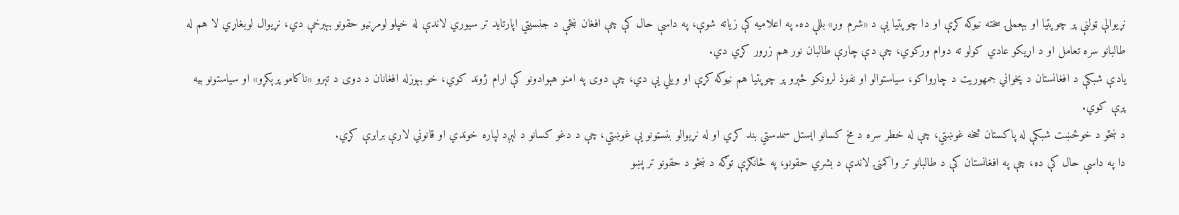نړیوالې ټولنې پر چوپتیا او بېعملۍ سخته نیوکه کړې او دا چوپتیا یې د «شرم وړ» بللې ده. په اعلامیه کې زیاته شوې، په داسې حال کې چې افغان ښځې د جنسیتي اپارتاید تر سیوري لاندې له خپلو لومړنیو حقونو بېبرخې دي، نړیوال لوبغاړي لا هم له طالبانو سره تعامل او د اړیکو عادي کولو ته دوام ورکوي، چې دې چارې طالبان نور هم زړور کړي دي.
یادې شبکې د افغانستان د پخواني جمهوریت د چارواکو، سیاستوالو او نفوذ لرونکو څېرو پر چوپتیا هم نیوکه کړې او ویلي یې دي، چې دوی په امنو هېوادونو کې ارام ژوند کوي، خو بېوزله افغانان د دوی د تېرو «ناکامو پرېکړو» او سیاستونو بیه پرې کوي.
د ښځو د خوځښت شبکې له پاکستان څخه غوښتي، چې له خطر سره د مخ کسانو اېستل سمدستي بند کړي او له نړیوالو بنسټونو یې غوښتي، چې د دغو کسانو د لېږد لپاره خوندي او قانوني لارې برابرې کړي.
دا په داسې حال کې ده، چې په افغانستان کې د طالبانو تر واکمنۍ لاندې د بشري حقونو، په ځانګړې توګه د ښځو د حقونو تر پښو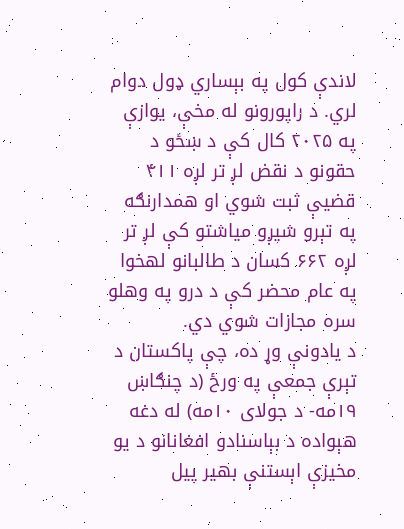لاندې کول په بېساري ډول دوام لري. د راپورونو له مخې، یوازې په ۲۰۲۵ کال کې د ښځو د حقونو د نقض لږ تر لږه ۴۱۱ قضیې ثبت شوي او همدارنګه په تېرو شپږو میاشتو کې لږ تر لږه ۶۶۲ کسان د طالبانو لهخوا په عام محضر کې د درو په وهلو سره مجازات شوي دي.
د یادونې وړ ده، چې پاکستان د تېرې جمعې په ورځ (د چنګاښ ۱۹مه- د جولای ۱۰مه) له دغه هېواده د بېاسنادو افغانانو د یو مخیزې اېستنې بهیر پیل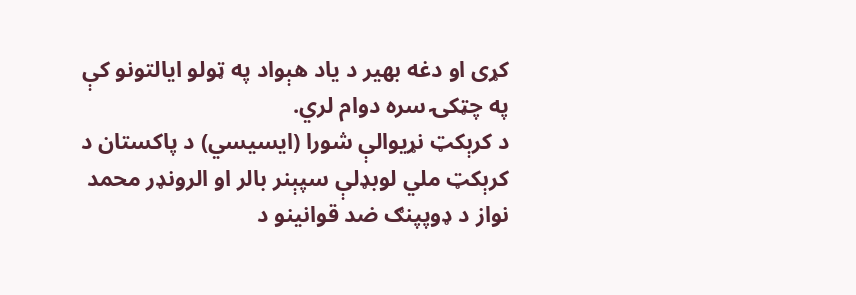کړی او دغه بهیر د یاد هېواد په ټولو ایالتونو کې په چټکۍ سره دوام لري.
د کرېکټ نړیوالې شورا (ایسيسي) د پاکستان د کرېکټ ملي لوبډلې سپېنر بالر او الرونډر محمد نواز د ډوپپنګ ضد قوانینو د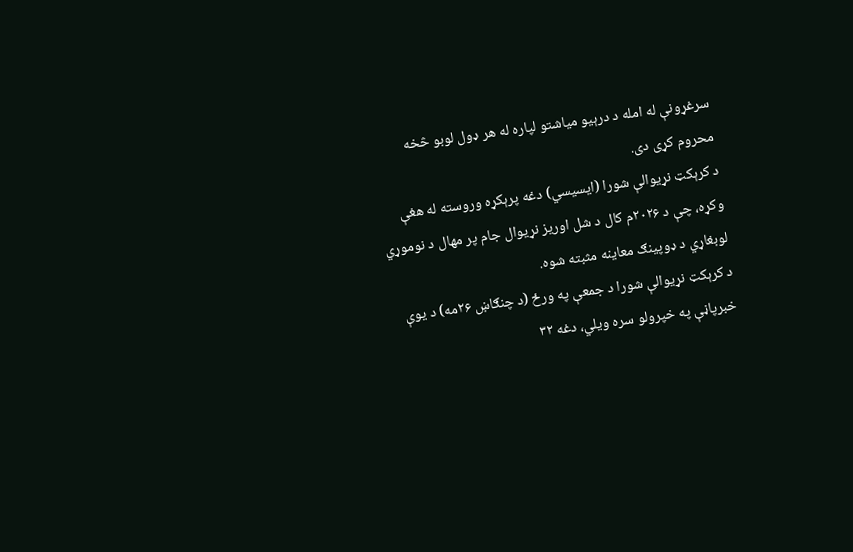سرغړونې له امله د درېیو میاشتو لپاره له هر ډول لوبو څخه محروم کړی دی.
د کرېکټ نړیوالې شورا (ایسيسي) دغه پرېکړه وروسته له هغې وکړه، چې د ۲۰۲۶م کال د شل اوریز نړیوال جام پر مهال د نوموړي لوبغاړي د ډوپينګ معاینه مثبته شوه.
د کرېکټ نړیوالې شورا د جمعې په ورځ (د چنګاښ ۲۶مه) د یوې خبرپاڼې په خپرولو سره ویلي، دغه ۳۲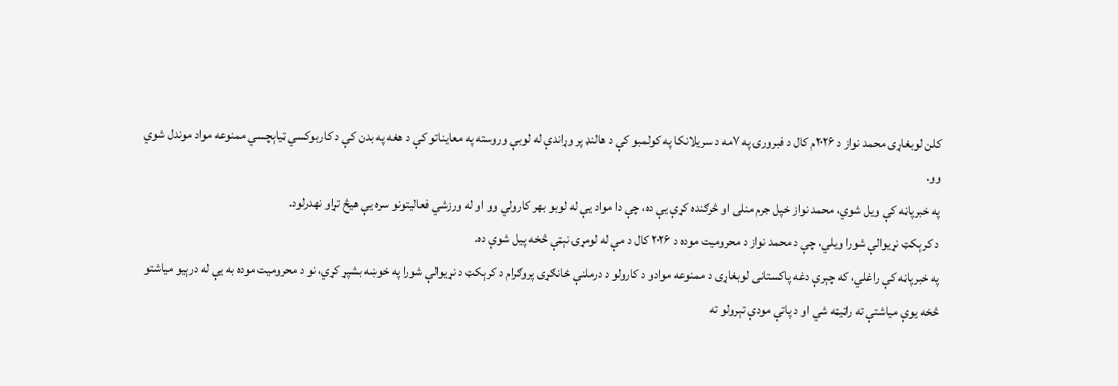کلن لوبغاړی محمد نواز د ۲۰۲۶م کال د فبرورۍ په ۷مه د سریلانکا په کولمبو کې د هالنډ پر وړاندې له لوبې وروسته په معایناتو کې د هغه په بدن کې د کاربوکسي ټياېچسي ممنوعه مواد موندل شوي وو.
په خبرپاڼه کې ويل شوي، محمد نواز خپل جرم منلی او څرګنده کړې یې ده، چې دا مواد یې له لوبو بهر کارولي وو او له ورزشي فعالیتونو سره یې هیڅ تړاو نهدرلود.
د کرېکټ نړیوالې شورا ویلي، چې د محمد نواز د محرومیت موده د ۲۰۲۶ کال د مې له لومړۍ نېټې څخه پیل شوې ده.
په خبرپاڼه کې راغلي، که چېرې دغه پاکستانی لوبغاړی د ممنوعه موادو د کارولو د درملنې ځانګړی پروګرام د کرېکټ د نړیوالې شورا په خوښه بشپړ کړي، نو د محرومیت موده به یې له درېیو میاشتو څخه یوې میاشتې ته راټیټه شي او د پاتې مودې تېرولو ته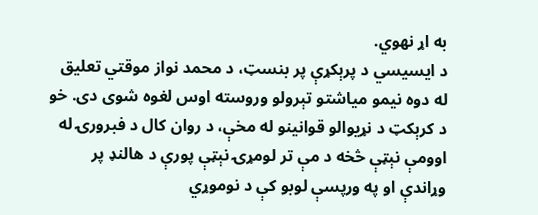به اړ نهوي.
د ایسيسي د پرېکړې پر بنسټ، د محمد نواز موقتي تعلیق له دوه نیمو میاشتو تېرولو وروسته اوس لغوه شوی دی. خو د کرېکټ د نړیوالو قوانینو له مخې، د روان کال د فبرورۍ له اوومې نېټې څخه د مې تر لومړۍ نېټې پورې د هالنډ پر وړاندې او په ورپسې لوبو کې د نوموړي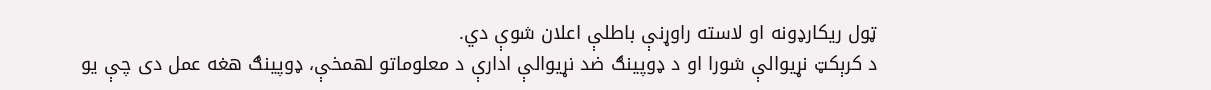ټول ریکارډونه او لاسته راوړنې باطلې اعلان شوې دي.
د کرېکټ نړیوالې شورا او د ډوپینګ ضد نړیوالې ادارې د معلوماتو لهمخې، ډوپینګ هغه عمل دی چې یو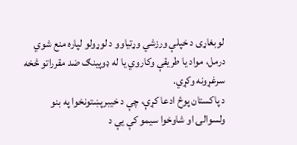لوبغاړی د خپلې ورزشي وړتیاوو د لوړولو لپاره منع شوي درمل، مواد یا طریقې وکاروي یا له ډوپینګ ضد مقرراتو څخه سرغړونه وکړي.
د پاکستان پوځ ادعا کړې، چې د خیبرپښتونخوا په بنو ولسوالۍ او شاوخوا سیمو کې یې د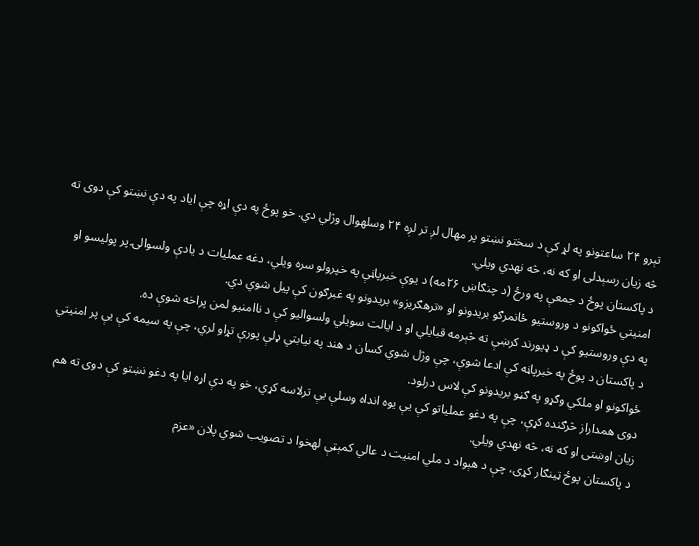تېرو ۲۴ ساعتونو په لړ کې د سختو نښتو پر مهال لږ تر لږه ۲۴ وسلهوال وژلي دي. خو پوځ په دې اړه چې ایاد په دې نښتو کې دوی ته څه زیان رسېدلی او که نه، څه نهدي ویلي.
د پاکستان پوځ د جمعې په ورځ (د چنګاښ ۲۶مه) د یوې خبرپاڼې په خپرولو سره ويلي، دغه عملیات د یادې ولسوالۍ پر پولیسو او امنیتي ځواکونو د وروستیو ځانمرګو بریدونو او «ترهګریزو» بریدونو په غبرګون کې پیل شوي دي.
په دې وروستيو کې د ډيورند کرښې ته څېرمه قبايلي او د ایالت سویلي ولسواليو کې د ناامنیو لمن پراخه شوې ده.
د پاکستان د پوځ په خبرپاڼه کې ادعا شوې، چې وژل شوي کسان د هند په نیابتي ډلې پورې تړاو لري، چې په سیمه کې یې پر امنیتي ځواکونو او ملکي وګړو په ګڼو بریدونو کې لاس درلود.
دوی همداراز څرګنده کړې، چې په دغو عملیاتو کې یې یوه انداه وسلې یې ترلاسه کړي، خو په دې اړه ایا په دغو نښتو کې دوی ته هم زیان اوښتی او که نه، څه نهدي ویلي.
د پاکستان پوځ ټینګار کړی، چې د هېواد د ملي امنیت د عالي کمېټې لهخوا د تصویب شوي پلان «عزم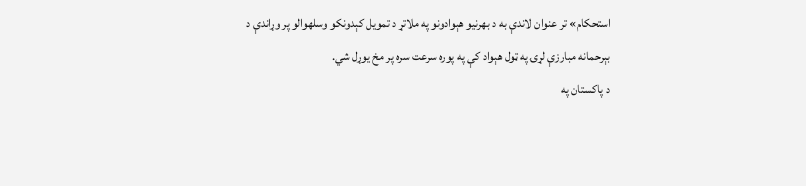استحکام» تر عنوان لاندې به د بهرنیو هېوادونو په ملاتړ د تمویل کېدونکو وسلهوالو پر وړاندې د بېرحمانه مبارزې لړۍ په ټول هېواد کې په پوره سرعت سره پر مخ یوړل شي.
د پاکستان په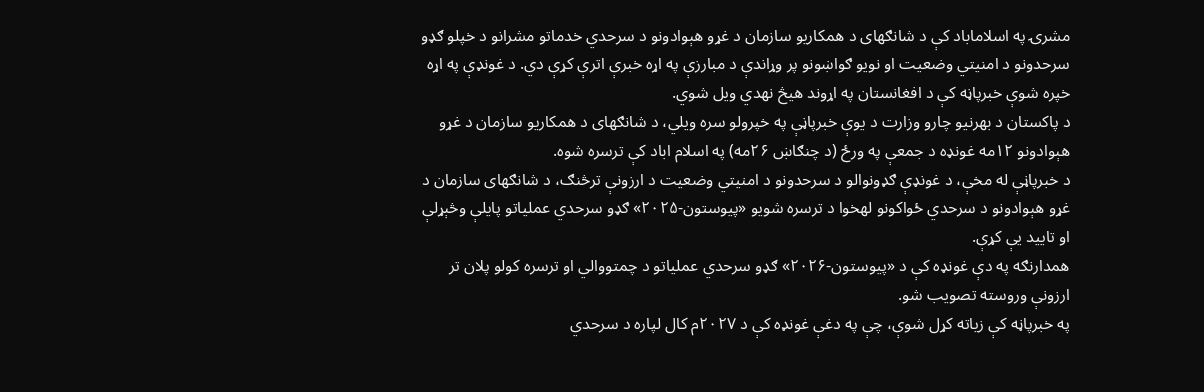مشرۍ په اسلاماباد کې د شانګهای د همکاریو سازمان د غړو هېوادونو د سرحدي خدماتو مشرانو د خپلو ګډو سرحدونو د امنیتي وضعیت او نویو ګواښونو پر وړاندې د مبارزې په اړه خبرې اترې کړې دي. د غونډې په اړه خپره شوې خبرپاڼه کې د افغانستان په اړوند هيڅ نهدي ويل شوي.
د پاکستان د بهرنيو چارو وزارت د یوې خبرپاڼې په خپرولو سره ویلي، د شانګهای د همکاریو سازمان د غړو هېوادونو ۱۲مه غونډه د جمعې په ورځ (د چنګاښ ۲۶مه) په اسلام اباد کې ترسره شوه.
د خبرپاڼې له مخې، د غونډې ګډونوالو د سرحدونو د امنیتي وضعيت د ارزونې ترڅنګ، د شانګهای سازمان د غړو هېوادونو د سرحدي ځواکونو لهخوا د ترسره شویو «پیوستون-۲۰۲۵» ګډو سرحدي عملیاتو پایلې وڅېړلې او تایید یې کړې.
همدارنګه په دې غونډه کې د «پیوستون-۲۰۲۶» ګډو سرحدي عملیاتو د چمتووالي او ترسره کولو پلان تر ارزونې وروسته تصویب شو.
په خبرپاڼه کې زياته کړل شوې، چې په دغې غونډه کې د ۲۰۲۷م کال لپاره د سرحدي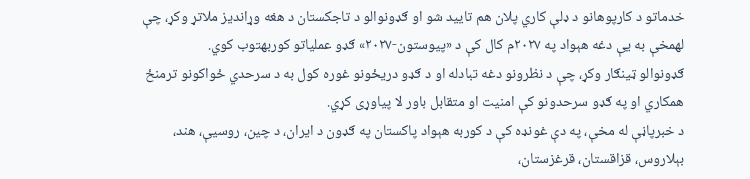خدماتو د کارپوهانو د ډلې کاري پلان هم تایید شو او ګډونوالو د تاجکستان د هغه وړاندیز ملاتړ وکړ، چې لهمخې به یې دغه هېواد په ۲۰۲۷م کال کې د «پیوستون-۲۰۲۷» ګډو عملیاتو کوربهتوب کوي.
ګډونوالو ټینګار وکړ، چې د نظرونو دغه تبادله او د ګډو دریځونو غوره کول به د سرحدي ځواکونو ترمنځ همکاري او په ګډو سرحدونو کې امنیت او متقابل باور لا پیاوړی کړي.
د خبرپاڼې له مخې، په دې غونډه کې د کوربه هېواد پاکستان په ګډون د ایران، د چین، روسیې، هند، بېلاروس، قزاقستان، قرغزستان،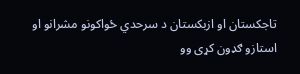تاجکستان او ازبکستان د سرحدي ځواکونو مشرانو او استازو ګډون کړی وو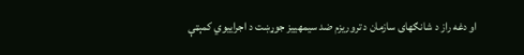او دغه راز د شانګهای سازمان د تروریزم ضد سیمهييز جوړښت د اجراییوي کمېټې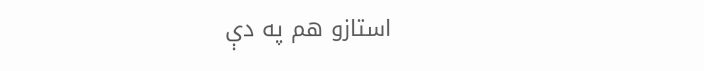استازو هم په دې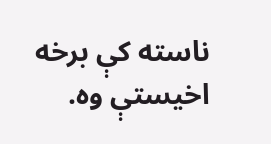ناسته کې برخه اخیستې وه.